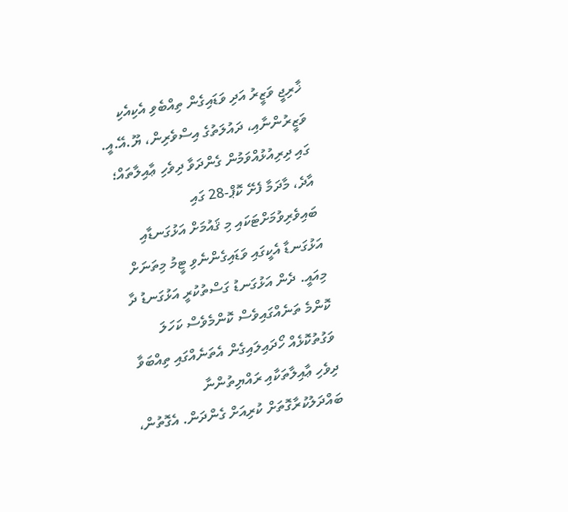ޚާރިޖީ ވަޒީރު އަދި ވަޑައިގެން ތިއްބެވި އެކިއެކި ވަޒީރުންނާއި، ދައުލަތުގެ އިސްވެރިން، ޔޫ.އޭ.އީ. ގައި ދިރިއުޅުއްވަމުން ގެންދަވާ ދިވެހި ޢާއިލާތައް؛
އާދެ، މާދަމާ ފެށޭ ކޮޕް-28 ގައި ބައިވެރިވުމަށްޓަކައި މި ޤައުމަށް އަޅުގަނޑާއި އަޅުގަނޑާ އެކީގައި ވަޑައިގެންނެވި ޓީމު މިތަނަށް މިއައީ. ދެން އަޅުގަނޑު ގަސްތުކުރީ އަޅުގަނޑު ދާ ކޮންމެ ތަނެއްގައިވެސް ކޮންމެވެސް ކަހަލަ ވަގުތުކޮޅެއް ހޯދައިލައިގެން އެތަނެއްގައި ތިއްބަވާ ދިވެހި ޢާއިލާތަކާއި ރައްޔިތުންނާ ބައްދަލުކުރާގޮތަށް ކުރިއަށް ގެންދަން. އެގޮތުން،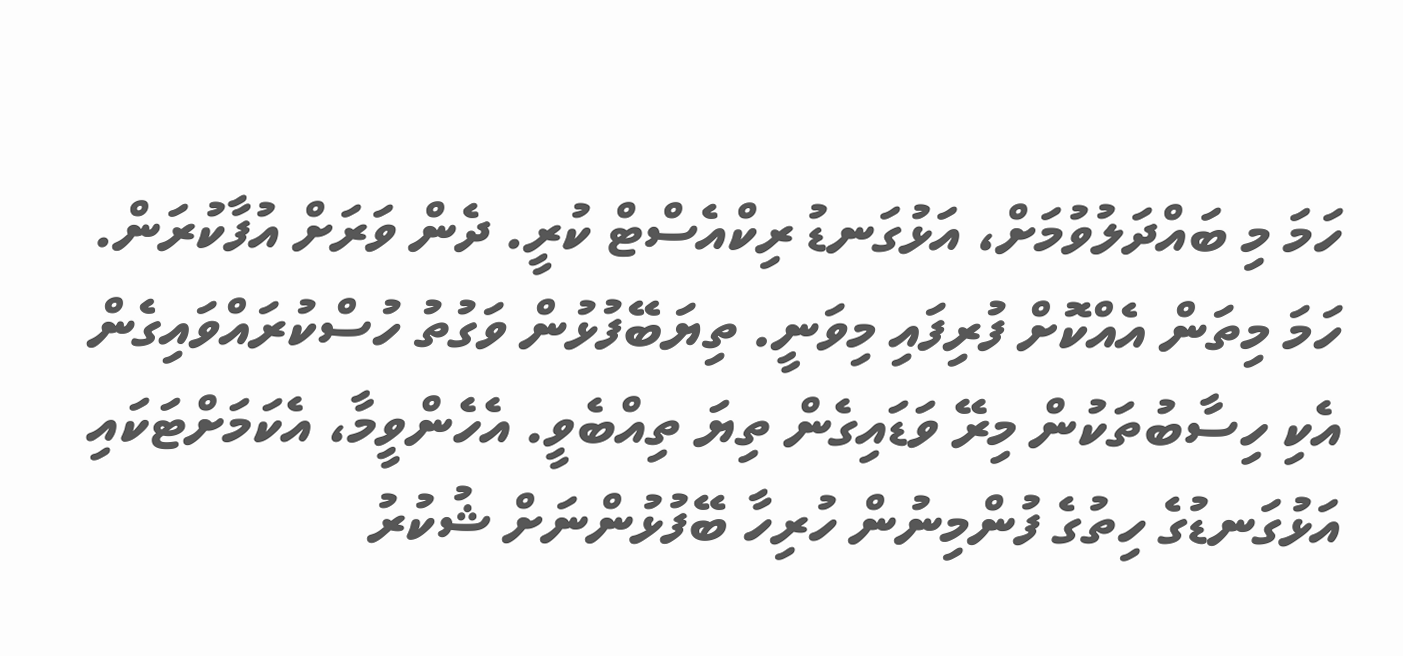ހަމަ މި ބައްދަލުވުމަށް، އަޅުގަނޑު ރިކްއެސްޓް ކުރީ. ދެން ވަރަށް އުފާކުރަން. ހަމަ މިތަން އެއްކޮށް ފުރިފައި މިވަނީ. ތިޔަބޭފުޅުން ވަގުތު ހުސްކުރައްވައިގެން އެކި ހިސާބުތަކުން މިރޭ ވަޑައިގެން ތިޔަ ތިއްބެވީ. އެހެންވީމާ، އެކަމަށްޓަކައި އަޅުގަނޑުގެ ހިތުގެ ފުންމިނުން ހުރިހާ ބޭފުޅުންނަށް ޝުކުރު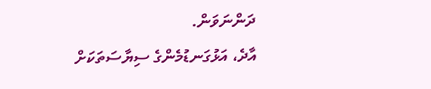ދަންނަވަން.
އާދެ، އަޅުގަނޑުމެންގެ ސިޔާސަތަކަށް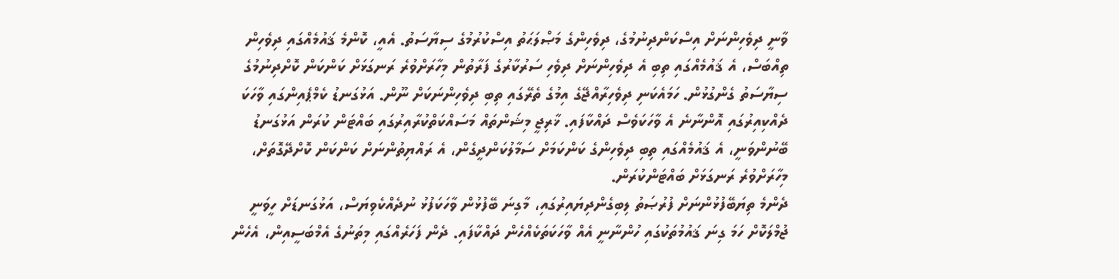ވާނީ ދިވެހިންނަށް އިސްކަންދިނުމުގެ، ދިވެހިންގެ މަޞްލަޙަތު އިސްކުރުމުގެ ސިޔާސަތު. އެއީ، ކޮންމެ ޤައުމެއްގައި ދިވެހިން ތިއްބަސް، އެ ޤައުމެއްގައި ތިބި އެ ދިވެހިންނަށް ދިވެހި ސަރުކާރުގެ ފަރާތުން މިހާރަށްވުރެ ރަނގަޅަށް ކަންކަން ކޮށްދިނުމުގެ ސިޔާސަތު ގެންގުޅުން. ހަމައެކަނި ދިވެހިރާއްޖޭގެ އިމުގެ ތެރޭގައި ތިބި ދިވެހިންނަކަށް ނޫން. އަޅުގަނޑު ކެމްޕެއިންގައި ވާހަކަ ދެއްކިއިރުގައި އޮންނާނެ އެ ވާހަކަވެސް ދައްކާފައި. ޚާރިޖީ މިޝަންތައް މަސައްކަތްކުރާއިރުގައި ބައްޓަން ކުރަން އަޅުގަނޑު ބޭނުންވަނީ، އެ ޤައުމެއްގައި ތިބި ދިވެހިންގެ ކަންކަމަށް ސަމާލުކަންދީގެން، އެ ރައްޔިތުންނަށް ކަންކަން ކޮށްދޭގޮތަށް، މިހާރަށްވުރެ ރަނގަޅަށް ބައްޓަންކުރަން.
ދެންމެ ތިޔަބޭފުޅުންނަށް ފުރުޞަތު ލިބިގެންދިޔައިރުގައި، މާގިނަ ބޭފުޅުން ވާހަކަފުޅު ނުދެއްކެވިޔަސް، އަޅުގަނޑަށް ހީވަނީ ޖުމްލަކޮށް ހަމަ ގިނަ ޤައުމުތަކުގައި ހުންނާނީ އެއް ވާހަކަތަކެއްހެން ދައްކާފައި. ދެން ފަހަރެއްގައި މިތަނުގެ އެމްބަސީއިން، އެހެން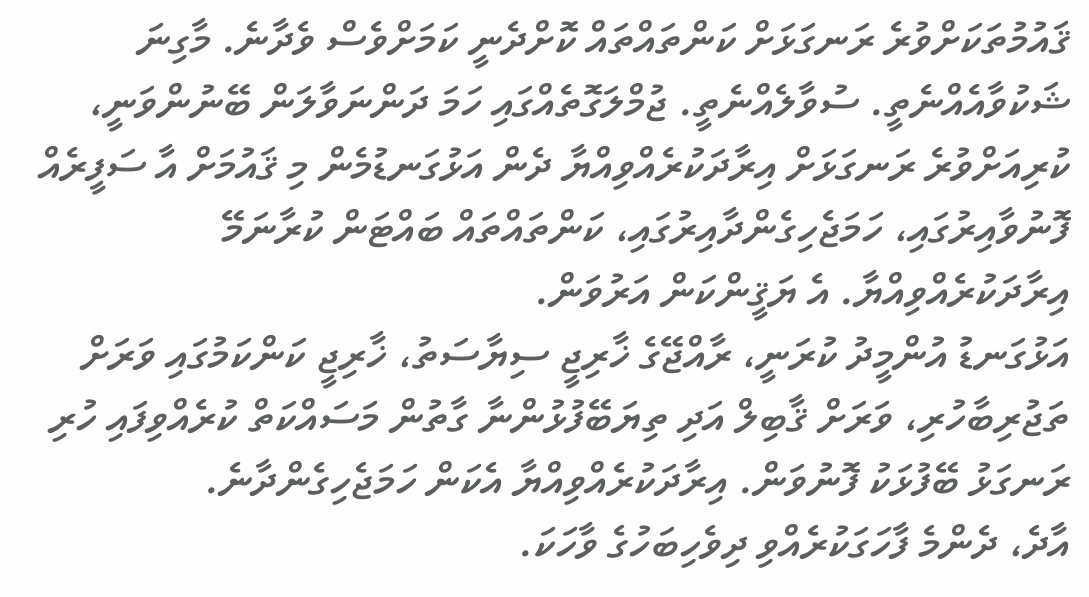ޤައުމުތަކަށްވުރެ ރަނގަޅަށް ކަންތައްތައް ކޮށްދެނީ ކަމަށްވެސް ވެދާނެ. މާގިނަ ޝަކުވާއެއްނެތީ. ސުވާލެއްނެތީ. ޖުމްލަގޮތެއްގައި ހަމަ ދަންނަވާލަން ބޭނުންވަނީ، ކުރިއަށްވުރެ ރަނގަޅަށް އިރާދަކުރެއްވިއްޔާ ދެން އަޅުގަނޑުމެން މި ޤައުމަށް އާ ސަފީރެއް ފޮނުވާއިރުގައި، ހަމަޖެހިގެންދާއިރުގައި، ކަންތައްތައް ބައްޓަން ކުރާނަމޭ އިރާދަކުރެއްވިއްޔާ. އެ ޔަޤީންކަން އަރުވަން.
އަޅުގަނޑު އުންމީދު ކުރަނީ، ރާއްޖޭގެ ޚާރިޖީ ސިޔާސަތު، ޚާރިޖީ ކަންކަމުގައި ވަރަށް ތަޖުރިބާހުރި، ވަރަށް ޤާބިލް އަދި ތިޔަބޭފުޅުންނާ ގާތުން މަސައްކަތް ކުރެއްވިފައި ހުރި ރަނގަޅު ބޭފުޅަކު ފޮނުވަން. އިރާދަކުރެއްވިއްޔާ އެކަން ހަމަޖެހިގެންދާނެ.
އާދެ، ދެންމެ ފާހަގަކުރެއްވި ދިވެހިބަހުގެ ވާހަކަ.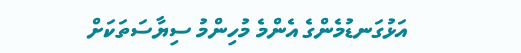އަޅުގަނޑުމެންގެ އެންމެ މުހިންމު ސިޔާސަތަކަށް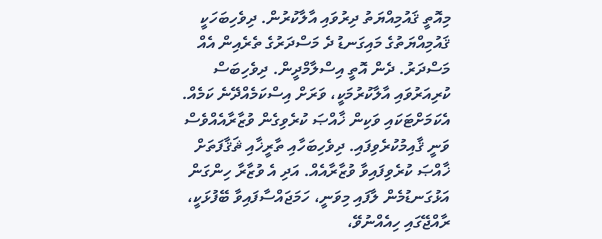މިއޮތީ ޤައުމިއްޔަތު ދިރުވައި އާލާކުރުން. ދިވެހިބަހަކީ ޤައުމިއްޔަތުގެ މައިގަނޑު ދެ މަސްދަރުގެ ތެރެއިން އެއް މަސްދަރު. ދެން އޮތީ އިސްލާމްދީން. ދިވެހިބަސް ކުރިއަރުވައި އާލާކުރުމަކީ، ވަރަށް އިސްކަމެއްދޭނެ ކަމެއް. އެކަމަށްޓަކައި ވަކިން ޚާއްޞަ ކުރެވިގެން ވުޒާރާއެއްވެސް ވަނީ ޤާއިމުކުރެވިފައި. ދިވެހިބަހާއި ތާރީޚާއި ޘަޤާފަތަށް ޚާއްޞަ ކުރެވިފައިވާ ވުޒާރާއެއް. އަދި އެ ވުޒާރާ ހިންގަން އަޅުގަނޑުމެން ލާފައި މިވަނީ، ހަމަޖައްސާފައިވާ ބޭފުޅަކީ، ރާއްޖޭގައި ހިއެއްނުވޭ،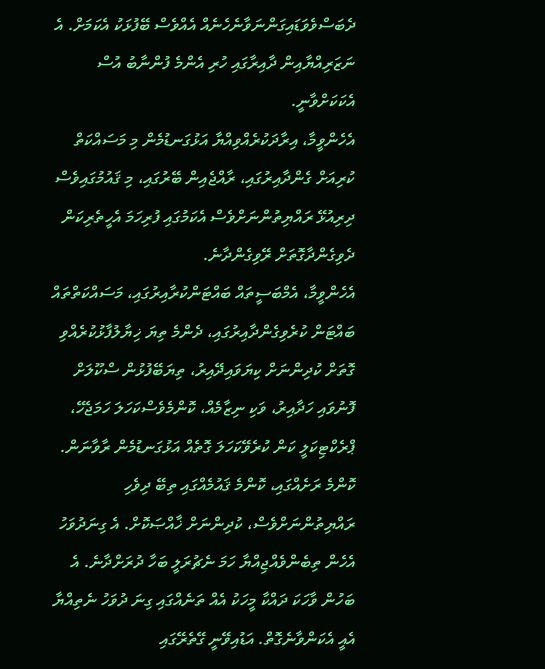ދެބަސްވެވަޑައިގަންނަވާނެހެނެއް އެއްވެސް ބޭފުޅަކު އެކަމަށް. އެ ނަޒަރިއްޔާއިން ދާއިރާގައި ހުރި އެންމެ ފުންނާބު އުސް އެކަކަށްވާނީ.
އެހެންވީމާ، އިރާދަކުރެއްވިއްޔާ އަޅުގަނޑުމެން މި މަސައްކަތް ކުރިއަށް ގެންދާއިރުގައި، ރާއްޖެއިން ބޭރުގައި، މި ޤައުމުގައިވެސް ދިރިއުޅޭ ރައްޔިތުންނަށްވެސް އެކަމުގައި ފުރިހަމަ އެހީތެރިކަން ދެވިގެންދާގޮތަށް ރޭވިގެންދާނެ.
އެހެންވީމާ، އެމްބަސީތައް ބައްޓަންކުރާއިރުގައި، މަސައްކަތްތައް ބައްޓަން ކުރެވިގެންދާއިރުގައި، ދެންމެ ތިޔަ ޚިޔާލުފާޅުކުރެއްވި ގޮތަށް ކުދިންނަށް ކިޔަވައިދޭއިރު، ތިޔަބޭފުޅުން ސްކޫލަށް ފޮނުވައި ހަދާއިރު، ވަކި ނިޒާމެއް، ކޮންމެވެސްކަހަލަ ހަމަޖެހޭ، ޕްރެކްޓިކަލީ ކަން ކުރެވޭކަހަލަ ގޮތެއް އަޅުގަނޑުމެން ރާވާނަން. ކޮންމެ ރަށެއްގައި، ކޮންމެ ޤައުމެއްގައި ތިބޭ ދިވެހި ރައްޔިތުންނަށްވެސް، ކުދިންނަށް ޚާއްޞަކޮށް. އެ ގިނަދުވަހު އެހެން ތިބެންވެއްޖިއްޔާ ހަމަ ނެޗުރަލީ ބަހާ ދުރަށްދާނެ. އެ ބަހުން ވާހަކަ ދައްކާ މީހަކު އެއް ތަނެއްގައި ގިނަ ދުވަހު ނެތިއްޔާ އެއީ އެކަންވާނެގޮތް. އަޑުއިވޭނީ ގޭތެރޭގައި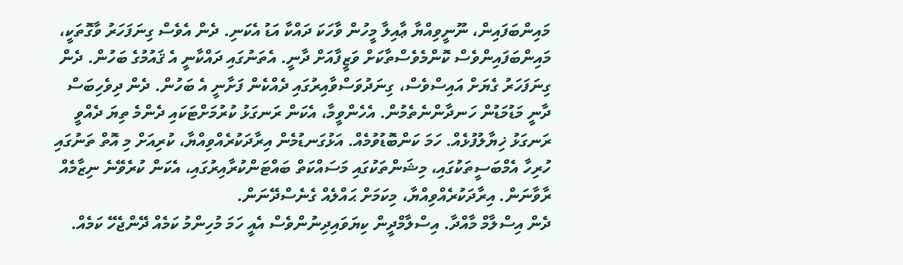މައިންބަފައިން، ނޫނީވިއްޔާ ޢާއިލާ މީހުން ވާހަކަ ދައްކާ އަޑު އެކަނި. ދެން އެވެސް ގިނަފަހަރު ވާގޮތަކީ، މައިންބަފައިންވެސް ކޮންމެވެސްތާކަށް ވަޒީފާއަށް ދާނީ. އެތަނުގައި ދައްކާނީ އެ ޤައުމުގެ ބަހުން. ދެން ގިނަފަހަރު ގެޔަށް އައިސްވެސް، ގިނަދުވަސްވާއިރުގައި ދެއްކެން ފަށާނީ އެ ބަހުން. ދެން ދިވެހިބަސް ދާނީ މަޑުމަޑުން ހަނދާންނެތެމުން. އެހެންވީމާ، އެކަން ރަނގަޅު ކުރުމަށްޓަކައި ދެންމެ ތިޔަ ދެއްވީ ރަނގަޅު ޚިޔާލުފުޅެއް. ހަމަ ކަންބޮޑުވުމެއް. އަޅުގަނޑުމެން އިރާދަކުރެއްވިއްޔާ، ކުރިއަށް މި އޮތް ތަނުގައި ހުރިހާ އެމްބަސީތަކުގައި، މިޝަންތަކުގައި މަސައްކަތް ބައްޓަންކުރާއިރުގައި، އެކަން ކުރެވޭނެ ނިޒާމެއް ރާވާނަން. އިރާދަކުރެއްވިއްޔާ، މިކަމަށް ޙައްލެއް ގެނެސްދޭނަން.
ދެން އިސްލާމް މާއްދާ. އިސްލާމްދީން ކިޔަވައިދިނުންވެސް އެއީ ހަމަ މުހިންމު ކަމެއް ދޭންޖެހޭ ކަމެއް.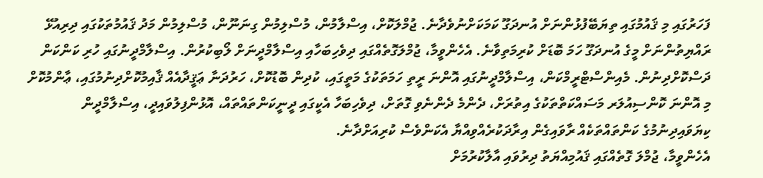ފަހަރުގައި މި ޤައުމުގައި ތިޔަބޭފުޅުންނަށް އުނދަގޫ ކަމަކަށްނުވެދާނެ. ޖުމްލަކޮށް، އިސްލާމުން، މުސްލިމުން ގިނަނޫން، މުސްލިމުން މަދު ޤައުމުތަކުގައި ދިރިއުޅޭ ރައްޔިތުންނަށް މީގެ އުނދަގޫ ހަމަ ބޮޑަށް ކުރިމަތިވާނެ. އެހެންވީމާ، ޖުމްލަގޮތެއްގައި ދިވެހިބަހާއި އިސްލާމްދީނަށް ލޯބިކުރުން. އިސްލާމްދީނުގައި ހުރި ކަންކަން ދަސްކޮށްދިނުން. މެއިންސްޓްރީމްކަން، އިސްލާމްދީނުގައި އޮންނަ ރީތި ހަމަތަކުގެ މަތީގައި، ކުދިން ބޮޑުކޮށް، ހަރުދަނާ ޢަޤީދާއެއް ޤާއިމުކޮށްދިނުމުގައި، ޢާންމުކޮށް މި އޮންނަ ކޮންސިއުލަރ މަސައްކަތްތަކުގެ އިތުރަށް، ދެންމެ ދެންނެވި ގޮތަށް، ދިވެހިބަހާ އެކީގައި ދީނީކަންތައްތައް، އޮޅުންފިލުވައިދީ، އިސްލާމްދީން ކިޔަވައިދިނުމުގެ ކަންތައްތަކެއް ރާވައިގެން އިރާދަކުރެއްވިއްޔާ އެކަންވެސް ކުރިއަށްދާނެ.
އެހެންވީމާ، ޖުމްލަ ގޮތެއްގައި ޤައުމިއްޔަތު ދިރުވައި އާލާކުރުމަށް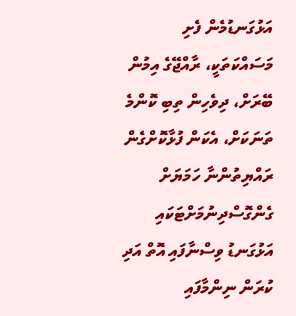އަޅުގަނޑުމެން ފެށި މަސައްކަތަކީ، ރާއްޖޭގެ އިމުން ބޭރަށް، ދިވެހިން ތިބި ކޮންމެ ތަނަކަށް، އެކަން ފުޅާކޮށްގެން ރައްޔިތުންނާ ހަމަޔަށް ގެންގޮސްދިނުމަށްޓަކައި އަޅުގަނޑު ވިސްނާފައި އޮތް އަދި ކުރަން ނިންމާފައި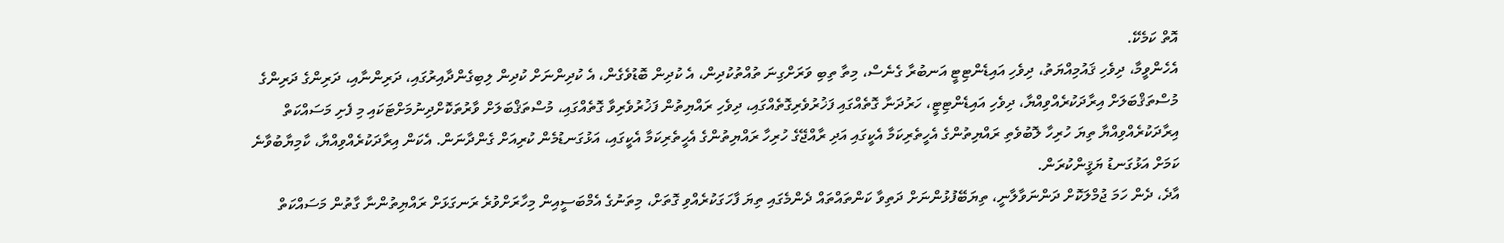އޮތް ކަމެކޭ.
އެހެންވީމާ، ދިވެހި ޤައުމިއްޔަތު، ދިވެހި އައިޑެންޓިޓީ އަނބުރާ ގެނެސް، މިތާ ތިބި ވަރަށްގިނަ ތުއްތުކުދިން، އެ ކުދިން ބޮޑުވެގެން، އެ ކުދިންނަށް ކުދިން ލިބިގެންދާއިރުގައި، ދަރިންނާއި، ދަރިންގެ ދަރިންގެ މުސްތަޤްބަލަށް އިރާދަކުރެއްވިއްޔާ، ދިވެހި އައިޑެންޓިޓީ، ހަރުދަނާ ގޮތެއްގައި ފަޚުރުވެރިގޮތެއްގައި، ދިވެހި ރައްޔިތުން ފަޚުރުވެރިވާ ގޮތެއްގައި، މުސްތަޤްބަލަށް ވާރުތަކޮށްދިނުމަށްޓަކައި މި ފެށި މަސައްކަތް އިރާދަކުރެއްވިއްޔާ ތިޔަ ހުރިހާ ލޮބުވެތި ރައްޔިތުންގެ އެހީތެރިކަމާ އެކީގައި އަދި ރާއްޖޭގެ ހުރިހާ ރައްޔިތުންގެ އެހީތެރިކަމާ އެކީގައި، އަޅުގަނޑުމެން ކުރިއަށް ގެންދާނަން. އެކަން އިރާދަކުރެއްވިއްޔާ، ކާމިޔާބުވާނެ ކަމަށް އަޅުގަނޑު ޔަޤީންކުރަން.
އާދެ، ދެން ހަމަ ޖުމްލަކޮށް ދަންނަވާލާނީ، ތިޔަބޭފުޅުންނަށް ދަތިވާ ކަންތައްތައް ދެންމެގައި ތިޔަ ފާހަގަކުރެއްވި ގޮތަށް، މިތަނުގެ އެމްބަސީއިން މިހާރަށްވުރެ ރަނގަޅަށް ރައްޔިތުންނާ ގާތުން މަސައްކަތް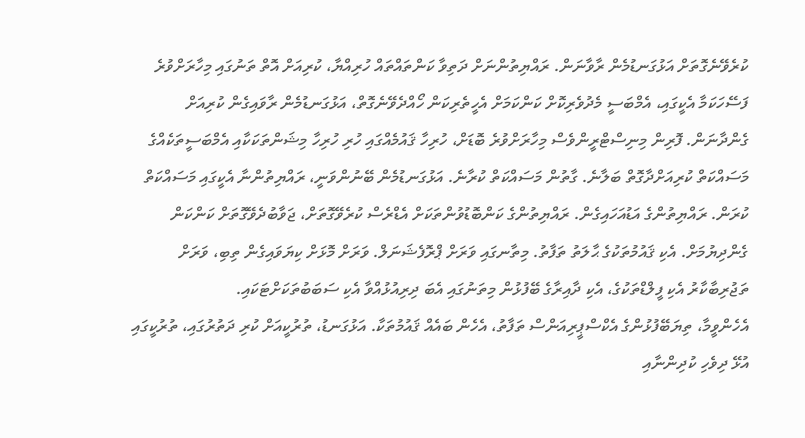ކުރެވޭނެގޮތަށް އަޅުގަނޑުމެން ރާވާނަން. ރައްޔިތުންނަށް ދަތިވާ ކަންތައްތައް ހުރިއްޔާ، ކުރިއަށް އޮތް ތަނުގައި މިހާރަށްވުރެ ފަސޭހަކަމާ އެކީގައި، އެމްބަސީ މެދުވެރިކޮށް ކަންކަމަށް އެހީތެރިކަން ހޯއްދެވޭނެގޮތް، އަޅުގަނޑުމެން ރާވައިގެން ކުރިއަށް ގެންދާނަން. ފޮރިން މިނިސްޓްރީންވެސް މިހާރަށްވުރެ ބޮޑަށް، ހުރިހާ ޤައުމެއްގައި ހުރި ހުރިހާ މިޝަންތަކަކާއި އެމްބަސީތަކެއްގެ މަސައްކަތް ކުރިއަށްދާގޮތް ބަލާނެ. ގާތުން މަސައްކަތް ކުރާނެ. އަޅުގަނޑުމެން ބޭނުންވަނީ، ރައްޔިތުންނާ އެކީގައި މަސައްކަތް ކުރަން. ރައްޔިތުންގެ އަޑުއަހައިގެން. ރައްޔިތުންގެ ކަންބޮޑުވުންތަކަށް އެޑްރެސް ކުރެވޭގޮތަށް، ޖަވާބުދެވޭގޮތަށް ކަންކަން ގެންދިޔުމަށް. އެކި ޤައުމުތަކުގެ ޙާލަތު ތަފާތު. މިތާނގައި ވަރަށް ޕްރޮފެޝަނަލް. ވަރަށް މޮޅަށް ކިޔަވައިގެން ތިބި، ވަރަށް ތަޖުރިބާކާރު އެކި ފީލްޑްތަކުގެ، އެކި ދާއިރާގެ ބޭފުޅުން މިތަނުގައި އެބަ ދިރިއުޅުއްވާ އެކި ސަބަބުތަކަށްޓަކައި.
އެހެންވީމާ، ތިޔަބޭފުޅުންގެ އެކްސްޕީރިއަންސް ތަފާތު، އެހެން ބައެއް ޤައުމުތަކާ. އަޅުގަނޑު، ތުރުކީއަށް ކުރި ދަތުރުގައި، ތުރުކީގައި އުޅޭ ދިވެހި ކުދިންނާއި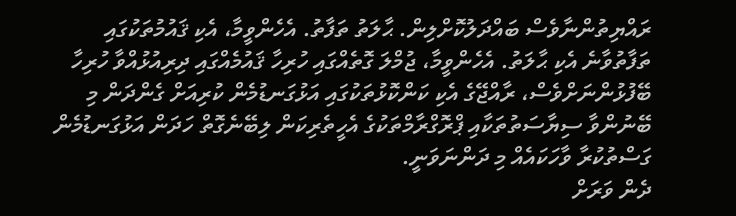ރައްޔިތުންނާވެސް ބައްދަލުކޮށްލިން. ޙާލަތު ތަފާތު. އެހެންވީމާ، އެކި ޤައުމުތަކުގައި ތަފާތުވާނެ އެކި ޙާލަތު. އެހެންވީމާ، ޖުމްލަ ގޮތެއްގައި ހުރިހާ ޤައުމެއްގައި ދިރިއުޅުއްވާ ހުރިހާ ބޭފުޅުންނަށްވެސް، ރާއްޖޭގެ އެކި ކަންކޮޅުތަކުގައި އަޅުގަނޑުމެން ކުރިއަށް ގެންދަން މި ބޭނުންވާ ސިޔާސަތުތަކާއި ޕްރޮގްރާމްތަކުގެ އެހީތެރިކަން ލިބޭނެގޮތް ހަދަން އަޅުގަނޑުމެން ގަސްތުކުރާ ވާހަކައެއް މި ދަންނަވަނީ.
ދެން ވަރަށް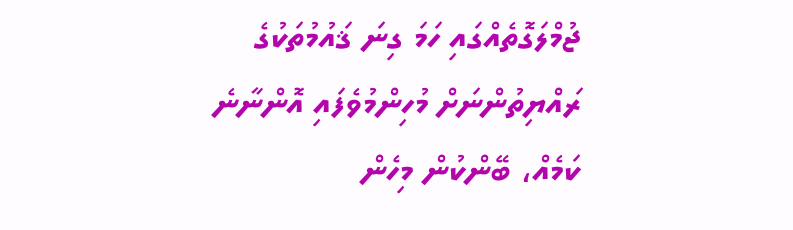ޖުމްލަގޮތެއްގައި ހަމަ ގިނަ ޤައުމުތަކުގެ ރައްޔިތުންނަށް މުހިންމުވެފައި އޮންނާނެ ކަމެއް، ބޭންކުން މިހެން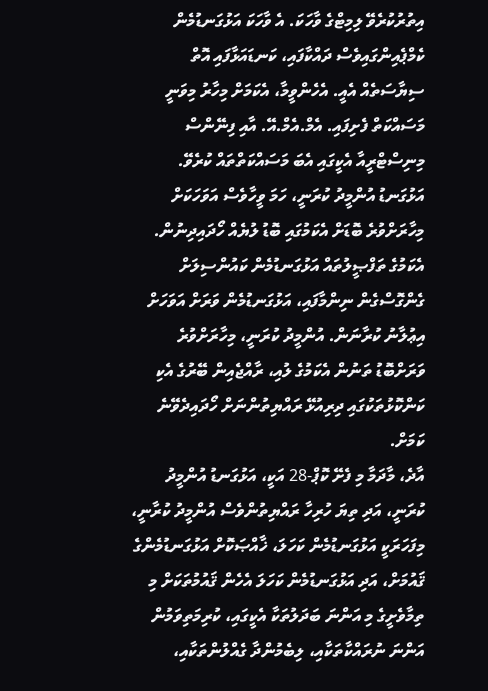އިތުރުކުރެވޭ ލިމިޓްގެ ވާހަކަ. އެ ވާހަކަ އަޅުގަނޑުމެން ކެމްޕެއިންގައިވެސް ދައްކާފައި، ކަނޑައަޅާފައި އޮތް ސިޔާސަތެއް އެއީ. އެހެންވީމާ، އެކަމަށް މިހާރު މިވަނީ މަސައްކަތް ފެށިފައި. އެމް.އެމް.އޭ. އާއި ފިނޭންސް މިނިސްޓްރީއާ އެކީގައި އެބަ މަސައްކަތްތައް ކުރެވޭ. އަޅުގަނޑު އުންމީދު ކުރަނީ، ހަމަ ވީހާވެސް އަވަހަކަށް މިހާރަށްވުރެ ބޮޑަށް އެކަމުގައި ބޮޑު ލުޔެއް ހޯދައިދިނުން. އެކަމުގެ ތަފްޞީލުތައް އަޅުގަނޑުމެން ކައުންސިލަށް ގެންގޮސްގެން ނިންމާފައި، އަޅުގަނޑުމެން ވަރަށް އަވަހަށް އިޢުލާނު ކުރާނަން. އުންމީދު ކުރަނީ، މިހާރަށްވުރެ ވަރަށްބޮޑު ތަނުން އެކަމުގެ ލުއި، ރާއްޖެއިން ބޭރުގެ އެކި ކަންކޮޅުތަކުގައި ދިރިއުޅޭ ރައްޔިތުންނަށް ހޯދައިދެވޭނެ ކަމަށް.
އާދެ، މާދަމާ މި ފެށޭ ކޮޕް-28 އަކީ، އަޅުގަނޑު އުންމީދު ކުރަނީ، އަދި ތިޔަ ހުރިހާ ރައްޔިތުންވެސް އުންމީދު ކުރާނީ، މިފަހަރަކީ އަޅުގަނޑުމެން ކަހަލަ، ޚާއްޞަކޮށް އަޅުގަނޑުމެންގެ ޤައުމަށް، އަދި އަޅުގަނޑުމެން ކަހަލަ އެހެން ޤައުމުތަކަށް މި ތިމާވެށީގެ މި އަންނަ ބަދަލުތަކާ އެކީގައި، ކުރިމަތިވަމުން އަންނަ ނުރައްކާތަކާއި، ލިބެމުންދާ ގެއްލުންތަކާއި،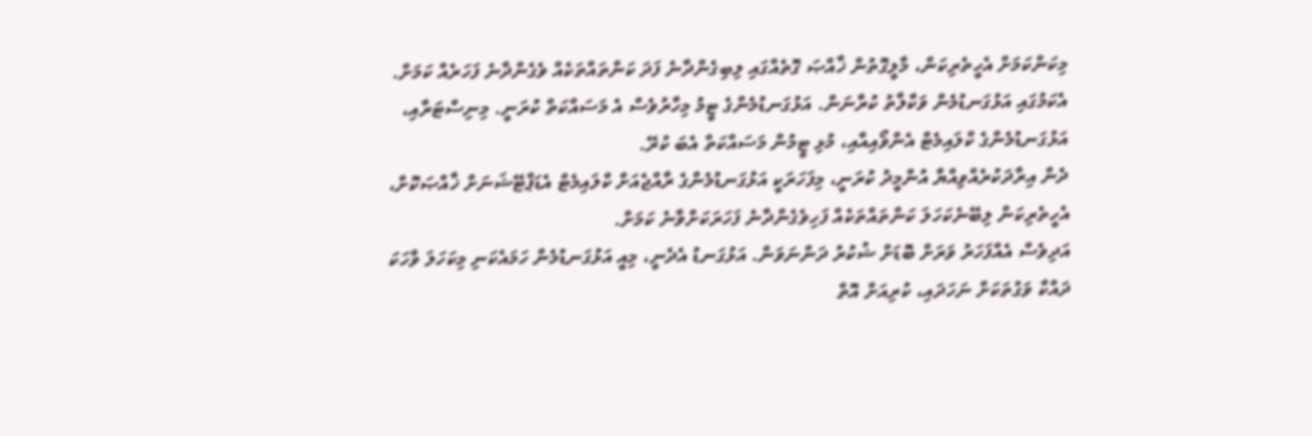މިކަންކަމަށް އެހީތެރިކަން، މާލީގޮތުން ޚާއްޞަ ގޮތެއްގައި ލިބިގެންދާނެ ފަދަ ކަންތައްތަކެއް ވެގެންދާނެ ފަހަރެއް ކަމަށް. އެކަމުގައި އަޅުގަނޑުމެން ވަކާލާތު ކުރާނަން. އަޅުގަނޑުމެންގެ ޓީމު މިހާރުވެސް އެ މަސައްކަތް ކުރަނީ. މިނިސްޓަރާއި، އަޅުގަނޑުމެންގެ ކްލައިމެޓް އެންވޯއިއާއި، މުޅި ޓީމުން މަސައްކަތް އެބަ ކުރޭ.
ދެން އިރާދަކުރެއްވިއްޔާ އުންމީދު ކުރަނީ، މިފަހަރަކީ އަޅުގަނޑުމެންގެ ރާއްޖެއަށް ކްލައިމެޓް އެޑަޕްޓޭޝަނަށް ޚާއްޞަކޮށް، އެހީތެރިކަން ލިބޭނެކަހަލަ ކަންތައްތަކެއް ފަހިވެގެންދާނެ ފަހަރަކަށްވާނެ ކަމަށް.
އަދިވެސް އެއްފަހަރު ވަރަށް ބޮޑަށް ޝުކުރު ދަންނަވަން. އަޅުގަނޑު އެދެނީ، މިއީ އަޅުގަނޑުމެން ހަމައެކަނި މިކަހަލަ ވާހަކަ ދައްކާ ވަގުތަކަށް ނަހަދައި، ކުރިއަށް އޮތް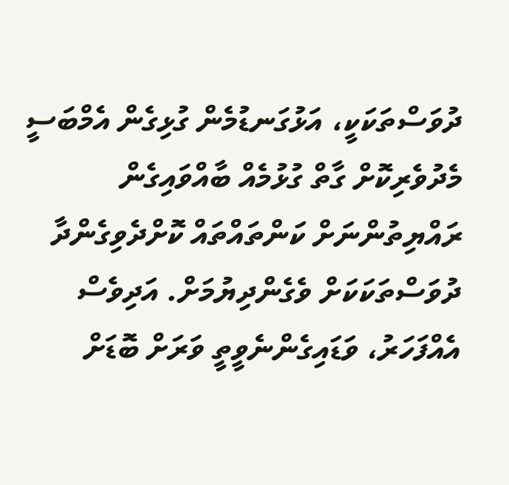ދުވަސްތަކަކީ، އަޅުގަނޑުމެން ގުޅިގެން އެމްބަސީ މެދުވެރިކޮށް ގާތް ގުޅުމެއް ބާއްވައިގެން ރައްޔިތުންނަށް ކަންތައްތައް ކޮށްދެވިގެންދާ ދުވަސްތަކަކަށް ވެގެންދިޔުމަށް. އަދިވެސް އެއްފަހަރު، ވަޑައިގެންނެވީތީ ވަރަށް ބޮޑަށް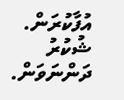އުފާކުރަން. ޝުކުރު ދަންނަވަން.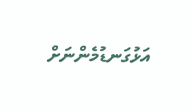އަޅުގަނޑުމެންނަށް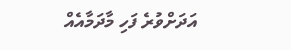އަދަށްވުރެ ފަހި މާދަމާއެއް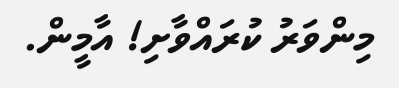މިންވަރު ކުރައްވާށި! އާމީން.